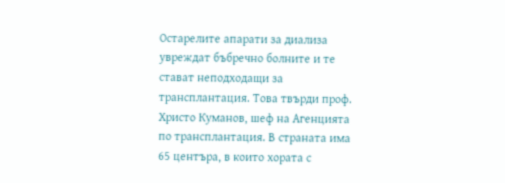Остарелите апарати за диализа увреждат бъбречно болните и те стават неподходащи за трансплантация. Това твърди проф. Христо Куманов, шеф на Агенцията по трансплантация. В страната има 65 центъра, в които хората с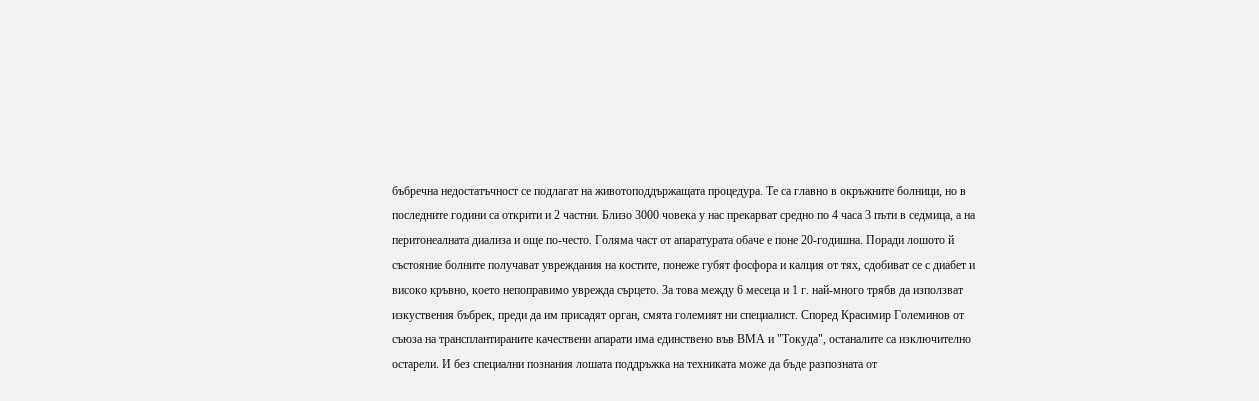бъбречна недостатъчност се подлагат на животоподдържащата процедура. Те са главно в окръжните болници, но в последните години са открити и 2 частни. Близо 3000 човека у нас прекарват средно по 4 часа 3 пъти в седмица, а на перитонеалната диализа и още по-често. Голяма част от апаратурата обаче е поне 20-годишна. Поради лошото й състояние болните получават увреждания на костите, понеже губят фосфора и калция от тях, сдобиват се с диабет и високо кръвно, което непоправимо уврежда сърцето. За това между 6 месеца и 1 г. най-много трябв да използват изкуствения бъбрек, преди да им присадят орган, смята големият ни специалист. Според Красимир Големинов от съюза на трансплантираните качествени апарати има единствено във ВМА и "Токуда", останалите са изключително остарели. И без специални познания лошата поддръжка на техниката може да бъде разпозната от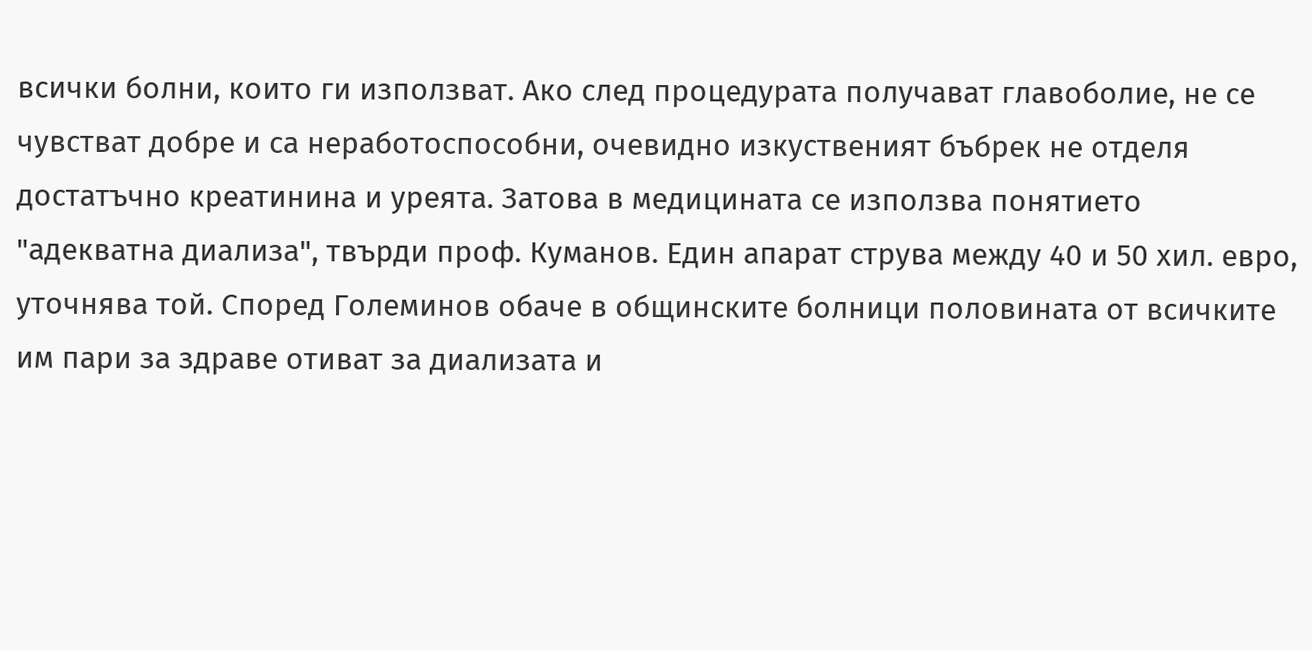всички болни, които ги използват. Ако след процедурата получават главоболие, не се чувстват добре и са неработоспособни, очевидно изкуственият бъбрек не отделя достатъчно креатинина и уреята. Затова в медицината се използва понятието "адекватна диализа", твърди проф. Куманов. Един апарат струва между 40 и 50 хил. евро, уточнява той. Според Големинов обаче в общинските болници половината от всичките им пари за здраве отиват за диализата и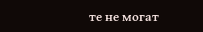те не могат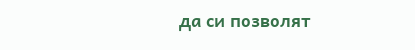да си позволят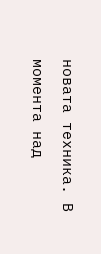новата техника. В момента над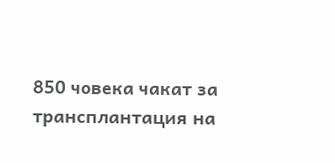850 човека чакат за трансплантация на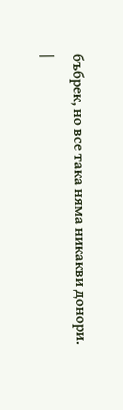бъбрек, но все така няма никакви донори.
|